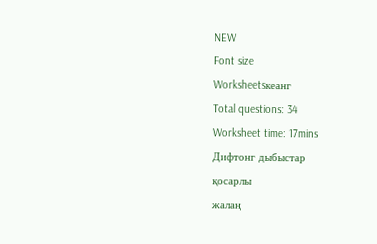NEW
Font size
Worksheetsкеанг
Total questions: 34
Worksheet time: 17mins
Дифтонг дыбыстар
қосарлы
жалаң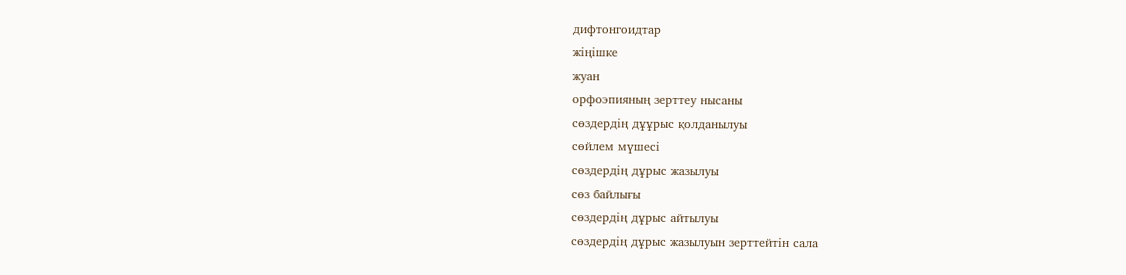дифтонгоидтар
жіңішке
жуан
орфоэпияның зерттеу нысаны
сөздердің дұұрыс қолданылуы
сөйлем мүшесі
сөздердің дұрыс жазылуы
сөз байлығы
сөздердің дұрыс айтылуы
сөздердің дұрыс жазылуын зерттейтін сала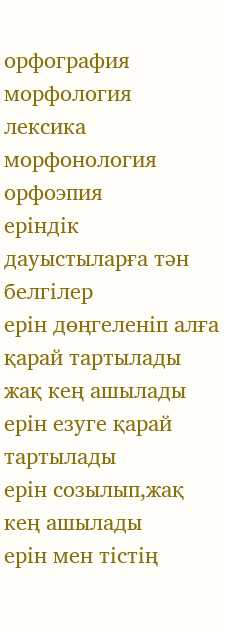орфография
морфология
лексика
морфонология
орфоэпия
еріндік дауыстыларға тән белгілер
ерін дөңгеленіп алға қарай тартылады
жақ кең ашылады
ерін езуге қарай тартылады
ерін созылып,жақ кең ашылады
ерін мен тістің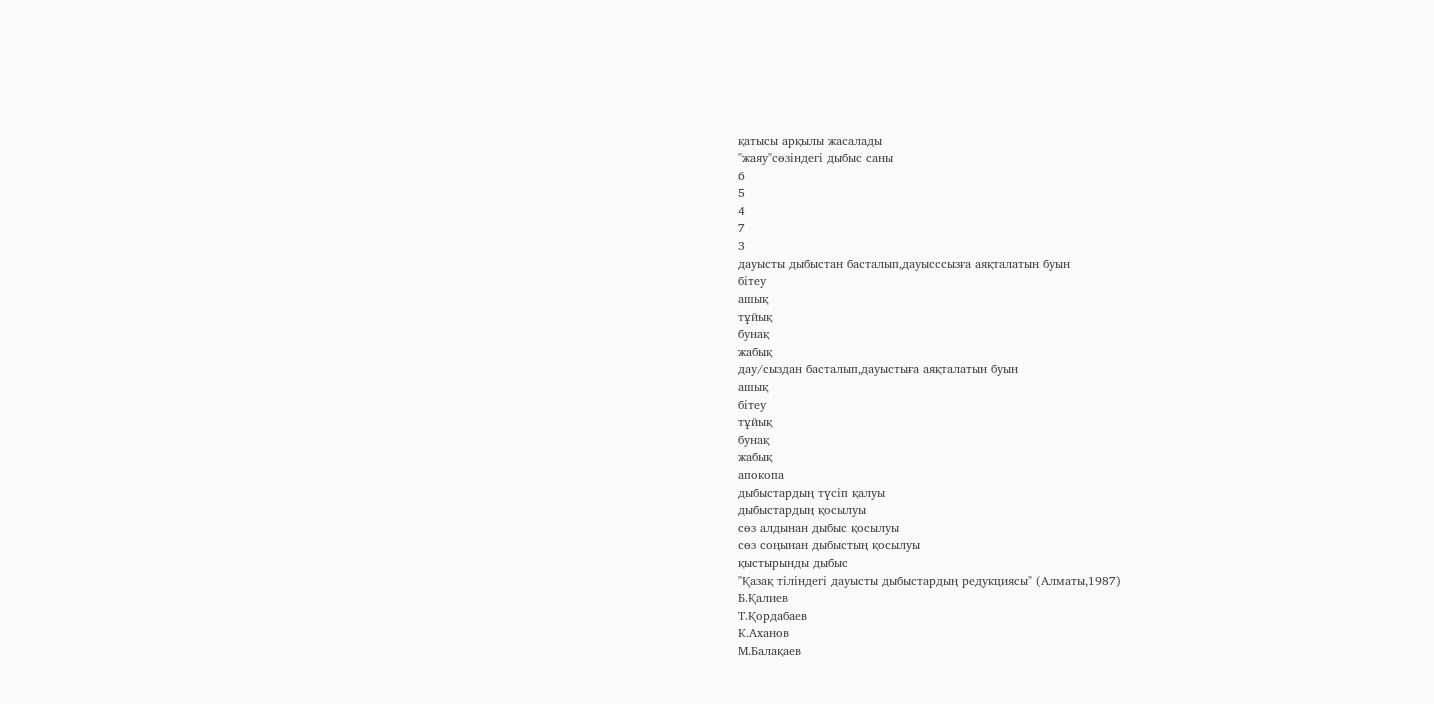қатысы арқылы жасалады
"жаяу"сөзіндегі дыбыс саны
6
5
4
7
3
дауысты дыбыстан басталып,дауысссызға аяқталатын буын
бітеу
ашық
тұйық
бунақ
жабық
дау/сыздан басталып,дауыстыға аяқталатын буын
ашық
бітеу
тұйық
бунақ
жабық
апокопа
дыбыстардың түсіп қалуы
дыбыстардың қосылуы
сөз алдынан дыбыс қосылуы
сөз соңынан дыбыстың қосылуы
қыстырынды дыбыс
"Қазақ тіліндегі дауысты дыбыстардың редукциясы" (Алматы,1987)
Б.Қалиев
Т.Қордабаев
К.Аханов
М.Балақаев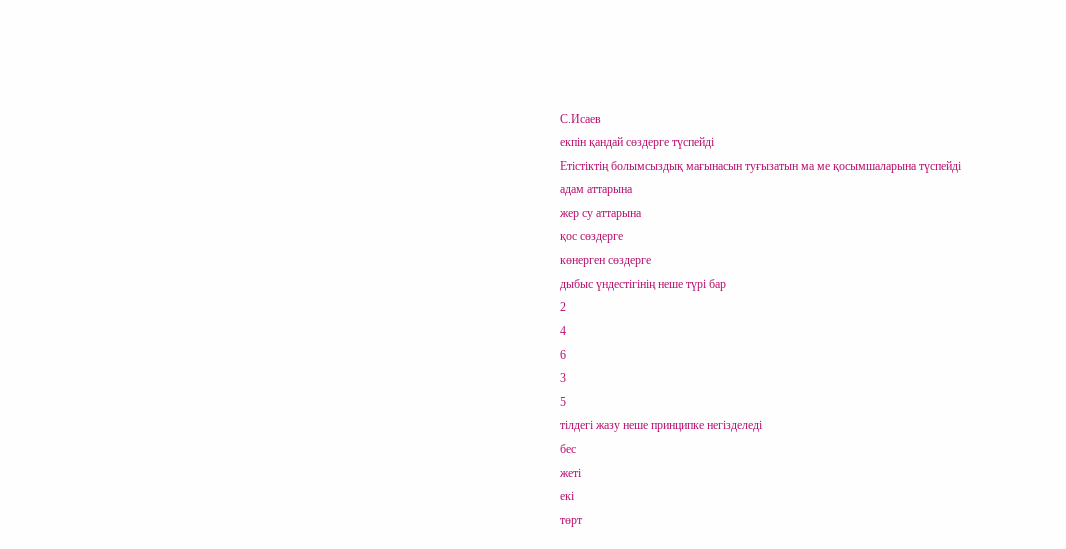С.Исаев
екпін қандай сөздерге түспейді
Етістіктің болымсыздық мағынасын туғызатын ма ме қосымшаларына түспейді
адам аттарына
жер су аттарына
қос сөздерге
көнерген сөздерге
дыбыс үндестігінің неше түрі бар
2
4
6
3
5
тілдегі жазу неше принципке негізделеді
бес
жеті
екі
төрт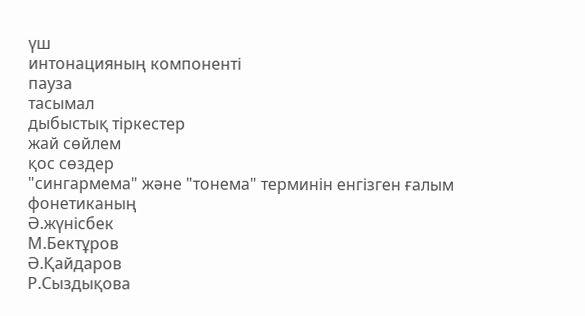үш
интонацияның компоненті
пауза
тасымал
дыбыстық тіркестер
жай сөйлем
қос сөздер
"сингармема" және "тонема" терминін енгізген ғалым фонетиканың
Ә.жүнісбек
М.Бектұров
Ә.Қайдаров
Р.Сыздықова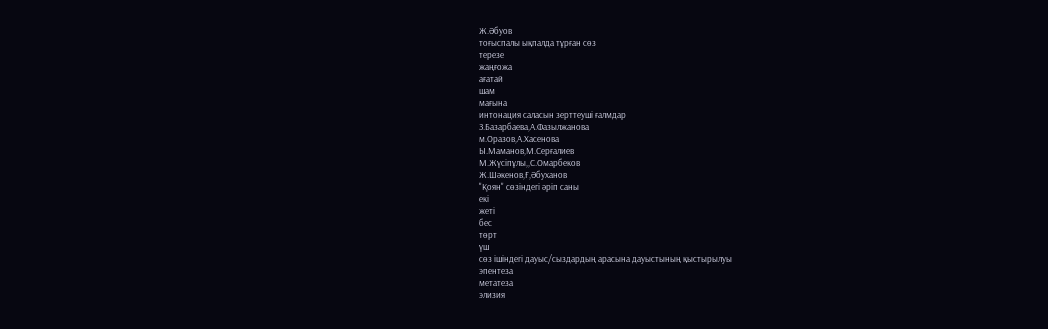Ж.Әбуов
тоғыспалы ықпалда тұрған сөз
терезе
жаңғожа
ағатай
шам
мағына
интонация саласын зерттеуші ғалмдар
З.Базарбаева,А.Фазылжанова
м.Оразов,А.Хасенова
Ы.Маманов,М.Серғалиев
М.Жүсіпұлы,,С.Омарбеков
Ж.Шәкенов,Ғ,Әбуханов
"Қоян" сөзіндегі әріп саны
екі
жеті
бес
төрт
үш
сөз ішіндегі дауыс/сыздардың арасына дауыстының қыстырылуы
эпентеза
метатеза
элизия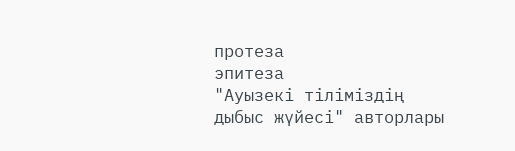протеза
эпитеза
"Ауызекі тіліміздің дыбыс жүйесі" авторлары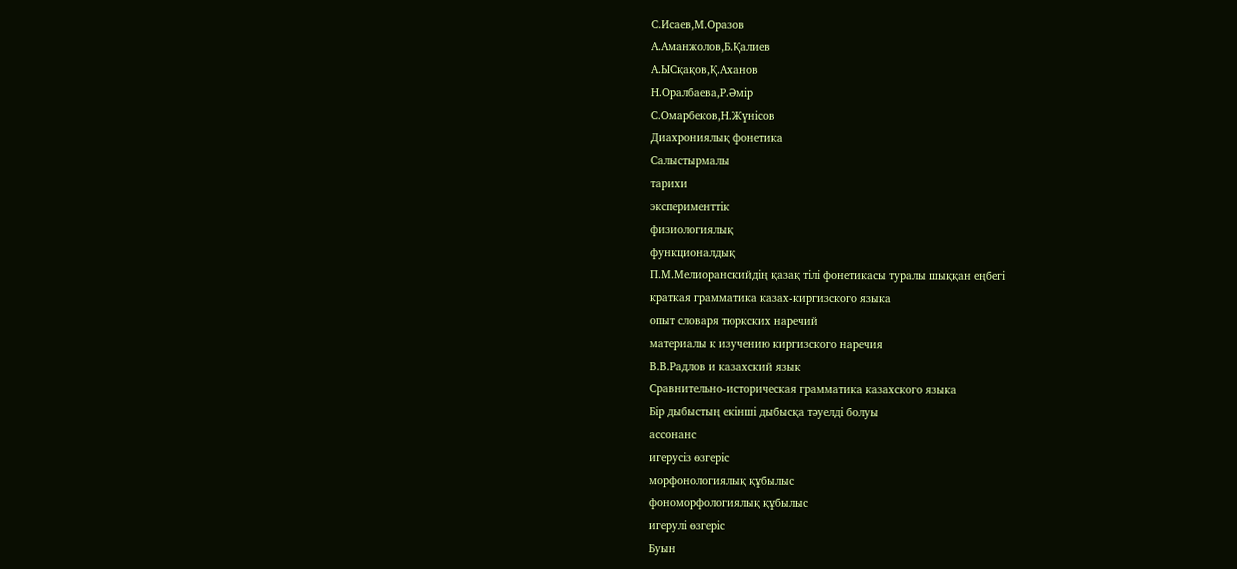С.Исаев,М.Оразов
А.Аманжолов,Б.Қалиев
А.ЫСқақов,Қ.Аханов
Н.Оралбаева,Р.Әмір
С.Омарбеков,Н.Жүнісов
Диахрониялық фонетика
Салыстырмалы
тарихи
эксперименттік
физиологиялық
функционалдық
П.М.Мелиоранскийдің қазақ тілі фонетикасы туралы шыққан еңбегі
краткая грамматика казах-киргизского языка
опыт словаря тюркских наречий
материалы к изучению киргизского наречия
В.В.Радлов и казахский язык
Сравнительно-историческая грамматика казахского языка
Бір дыбыстың екінші дыбысқа тәуелді болуы
ассонанс
игерусіз өзгеріс
морфонологиялық құбылыс
фономорфологиялық құбылыс
игерулі өзгеріс
Буын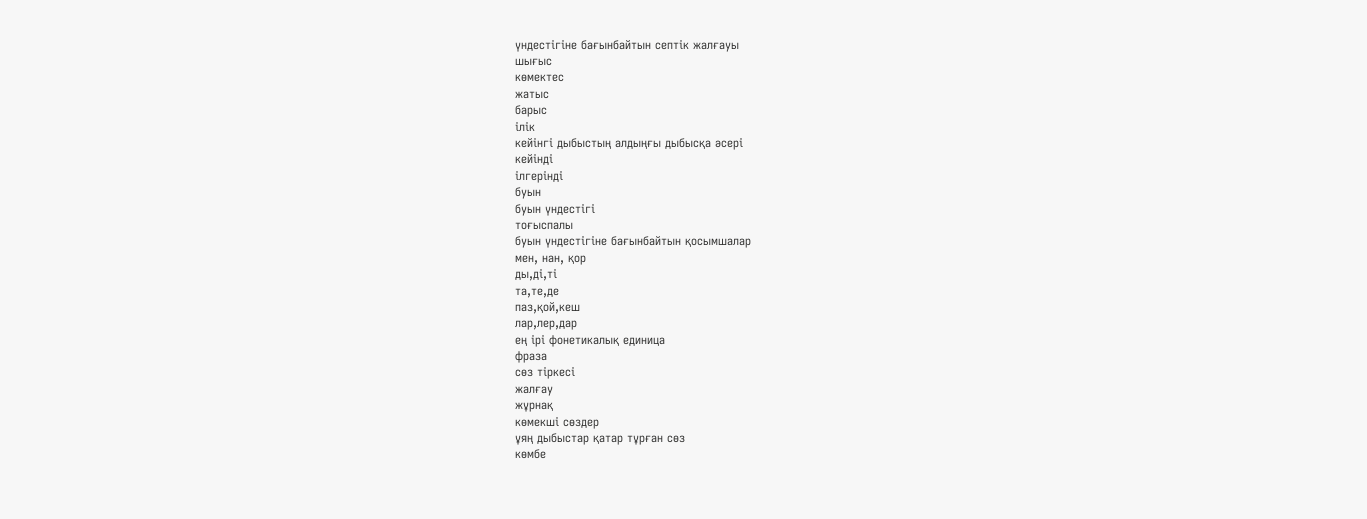үндестігіне бағынбайтын септік жалғауы
шығыс
көмектес
жатыс
барыс
ілік
кейінгі дыбыстың алдыңғы дыбысқа әсері
кейінді
ілгерінді
буын
буын үндестігі
тоғыспалы
буын үндестігіне бағынбайтын қосымшалар
мен, нан, қор
ды,ді,ті
та,те,де
паз,қой,кеш
лар,лер,дар
ең ірі фонетикалық единица
фраза
сөз тіркесі
жалғау
жұрнақ
көмекші сөздер
ұяң дыбыстар қатар тұрған сөз
көмбе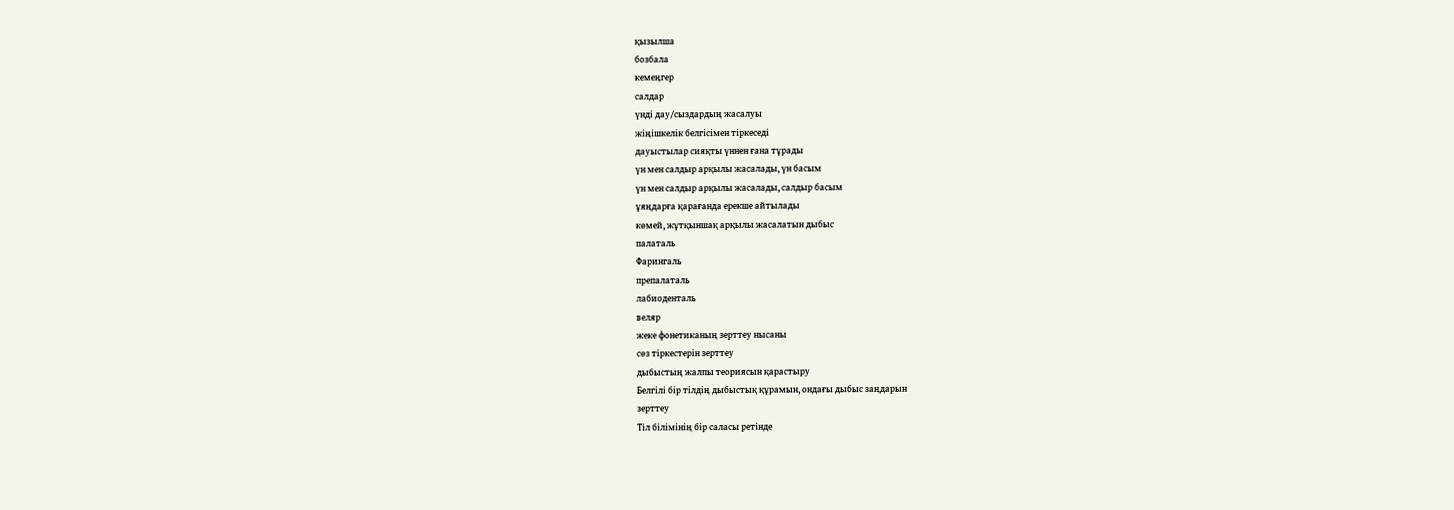қызылша
бозбала
кемеңгер
салдар
үнді дау/сыздардың жасалуы
жіңішкелік белгісімен тіркеседі
дауыстылар сияқты үннен ғана тұрады
үн мен салдыр арқылы жасалады, үн басым
үн мен салдыр арқылы жасалады, салдыр басым
ұяңдарға қарағанда ерекше айтылады
көмей, жұтқыншақ арқылы жасалатын дыбыс
палаталь
Фарингаль
препалаталь
лабиоденталь
веляр
жеке фонетиканың зерттеу нысаны
сөз тіркестерін зерттеу
дыбыстың жалпы теориясын қарастыру
Белгілі бір тілдің дыбыстық құрамын, ондағы дыбыс заңдарын
зерттеу
Тіл білімінің бір саласы ретінде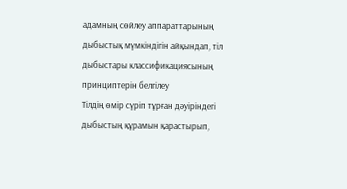адамның сөйлеу аппараттарының
дыбыстық мүмкіндігін айқындап, тіл дыбыстары классификациясының
принциптерін белгілеу
Тілдің өмір сүріп тұрған дәуіріндегі дыбыстың құрамын қарастырып,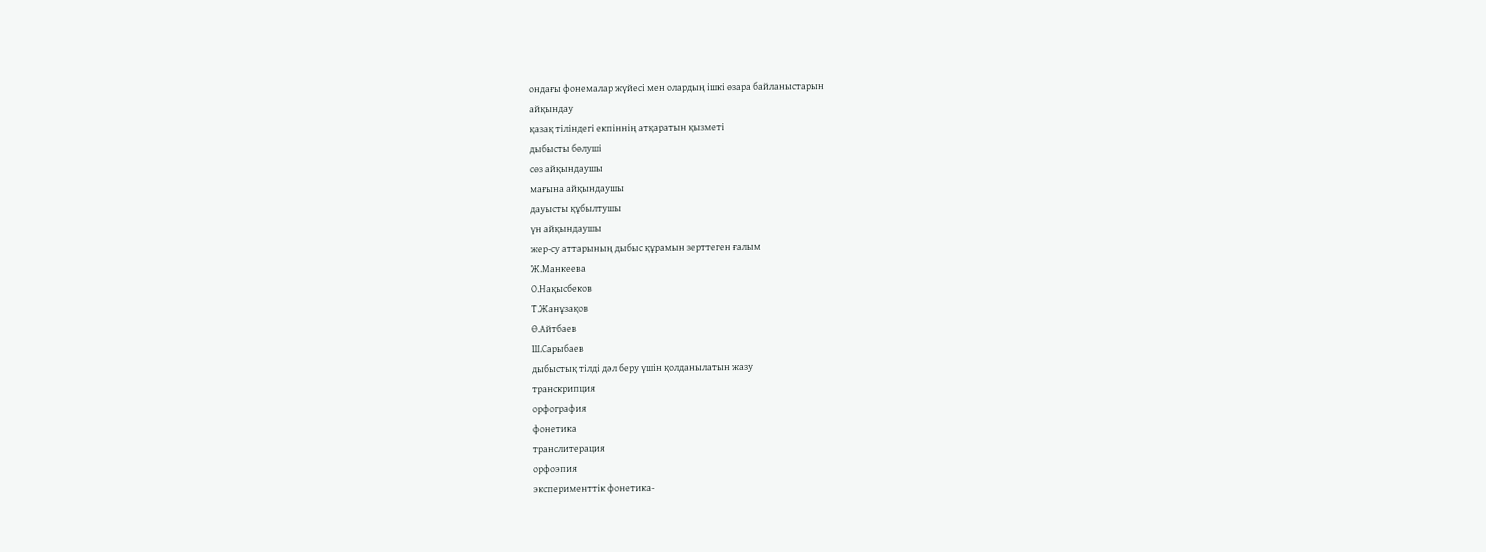ондағы фонемалар жүйесі мен олардың ішкі өзара байланыстарын
айқындау
қазақ тіліндегі екпіннің атқаратын қызметі
дыбысты бөлуші
сөз айқындаушы
мағына айқындаушы
дауысты құбылтушы
үн айқындаушы
жер-су аттарының дыбыс құрамын зерттеген ғалым
Ж.Манкеева
О.Нақысбеков
Т.Жанұзақов
Ө.Айтбаев
Ш.Сарыбаев
дыбыстық тілді дәл беру үшін қолданылатын жазу
транскрипция
орфография
фонетика
транслитерация
орфоэпия
эксперименттік фонетика-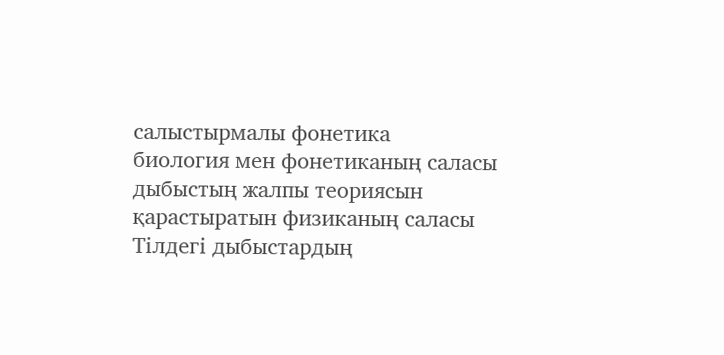салыстырмалы фонетика
биология мен фонетиканың саласы
дыбыстың жалпы теориясын қарастыратын физиканың саласы
Тілдегі дыбыстардың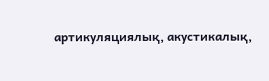артикуляциялық, акустикалық,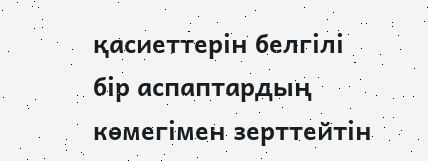қасиеттерін белгілі бір аспаптардың көмегімен зерттейтін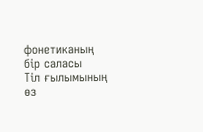фонетиканың бір саласы
Тіл ғылымының өз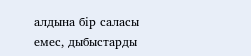алдына бір саласы емес, дыбыстарды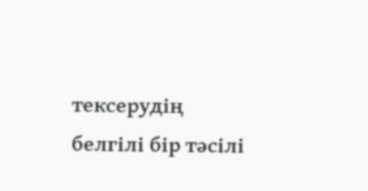тексерудің белгілі бір тәсілі